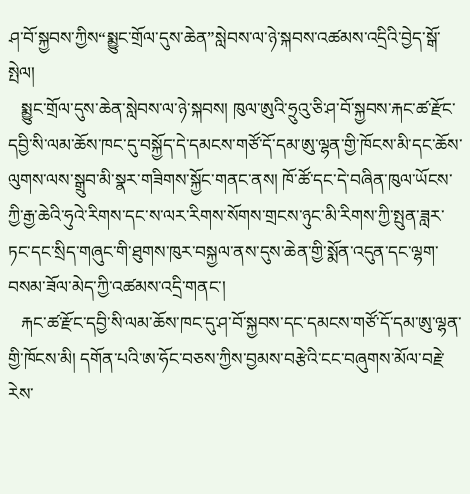ཤ་བོ་སྐྱབས་ཀྱིས“སྨྱུང་གྲོལ་དུས་ཆེན”སླེབས་ལ་ཉེ་སྐབས་འཚམས་འདྲིའི་བྱེད་སྒོ་སྤེལ།
   སྨྱུང་གྲོལ་དུས་ཆེན་སླེབས་ལ་ཉེ་སྐབས། ཁུལ་ཨུའི་ཧྲུའུ་ཅི་ཤ་བོ་སྐྱབས་རྐང་ཚ་རྫོང་དབྱི་སི་ལམ་ཆོས་ཁང་དུ་བསྐྱོད་དེ་དམངས་གཙོ་དོ་དམ་ཨུ་ལྷན་གྱི་ཁོངས་མི་དང་ཆོས་ལུགས་ལས་སྒྲུབ་མི་སྣར་གཟིགས་སྐྱོང་གནང་ནས། ཁོ་ཚོ་དང་དེ་བཞིན་ཁུལ་ཡོངས་ཀྱི་རྒྱ་ཆེའི་ཧུའེ་རིགས་དང་ས་ལར་རིགས་སོགས་གྲངས་ཉུང་མི་རིགས་ཀྱི་སྤུན་ཟླར་ཏང་དང་སྲིད་གཞུང་གི་ཐུགས་ཁུར་བསྐྱལ་ནས་དུས་ཆེན་གྱི་སྨོན་འདུན་དང་ལྷག་བསམ་ཟོལ་མེད་ཀྱི་འཚམས་འདྲི་གནང་།
   རྐང་ཚ་རྫོང་དབྱི་སི་ལམ་ཆོས་ཁང་དུ་ཤ་བོ་སྐྱབས་དང་དམངས་གཙོ་དོ་དམ་ཨུ་ལྷན་གྱི་ཁོངས་མི། དགོན་པའི་ཨ་ཧོང་བཅས་ཀྱིས་བྱམས་བརྩེའི་ངང་བཞུགས་མོལ་བརྗེ་རེས་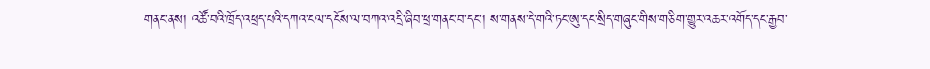གནང་ནས། འཚོ་བའི་ཁྲོད་འཕྲད་པའི་དཀའ་ངལ་དངོས་ལ་བཀའ་འདྲི་ཞིབ་ཕྲ་གནང་བ་དང་། ས་གནས་དེ་གའི་ཏང་ཨུ་དང་སྲིད་གཞུང་གིས་གཅིག་གྱུར་འཆར་འགོད་དང་རྒྱབ་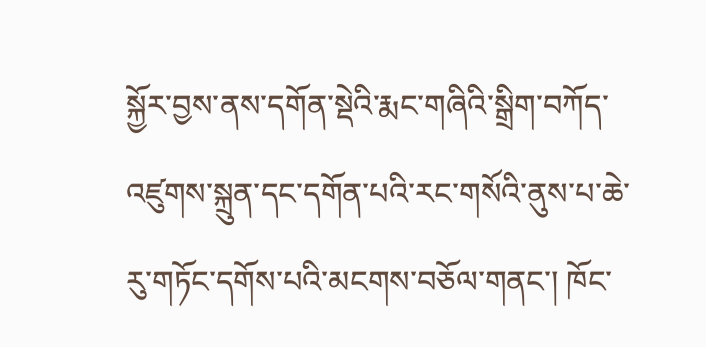སྐྱོར་བྱས་ནས་དགོན་སྡེའི་རྨང་གཞིའི་སྒྲིག་བཀོད་འཛུགས་སྐྲུན་དང་དགོན་པའི་རང་གསོའི་ནུས་པ་ཆེ་རུ་གཏོང་དགོས་པའི་མངགས་བཅོལ་གནང་། ཁོང་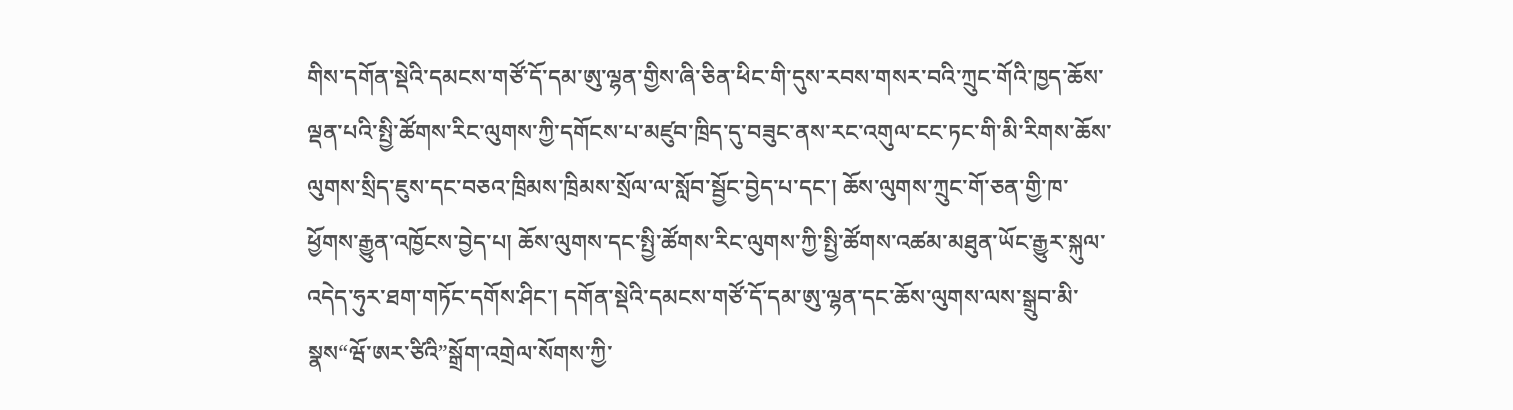གིས་དགོན་སྡེའི་དམངས་གཙོ་དོ་དམ་ཨུ་ལྷན་གྱིས་ཞི་ཅིན་ཕིང་གི་དུས་རབས་གསར་བའི་ཀྲུང་གོའི་ཁྱད་ཆོས་ལྡན་པའི་སྤྱི་ཚོགས་རིང་ལུགས་ཀྱི་དགོངས་པ་མཛུབ་ཁྲིད་དུ་བཟུང་ནས་རང་འགུལ་ངང་ཏང་གི་མི་རིགས་ཆོས་ལུགས་སྲིད་ཇུས་དང་བཅའ་ཁྲིམས་ཁྲིམས་སྲོལ་ལ་སློབ་སྦྱོང་བྱེད་པ་དང་། ཆོས་ལུགས་ཀྲུང་གོ་ཅན་གྱི་ཁ་ཕྱོགས་རྒྱུན་འཁྱོངས་བྱེད་པ། ཆོས་ལུགས་དང་སྤྱི་ཚོགས་རིང་ལུགས་ཀྱི་སྤྱི་ཚོགས་འཚམ་མཐུན་ཡོང་རྒྱུར་སྐུལ་འདེད་ཧུར་ཐག་གཏོང་དགོས་ཤིང་། དགོན་སྡེའི་དམངས་གཙོ་དོ་དམ་ཨུ་ལྷན་དང་ཆོས་ལུགས་ལས་སྒྲུབ་མི་སྣས“ཝོ་ཨར་ཙིའི”སྒྲོག་འགྲེལ་སོགས་ཀྱི་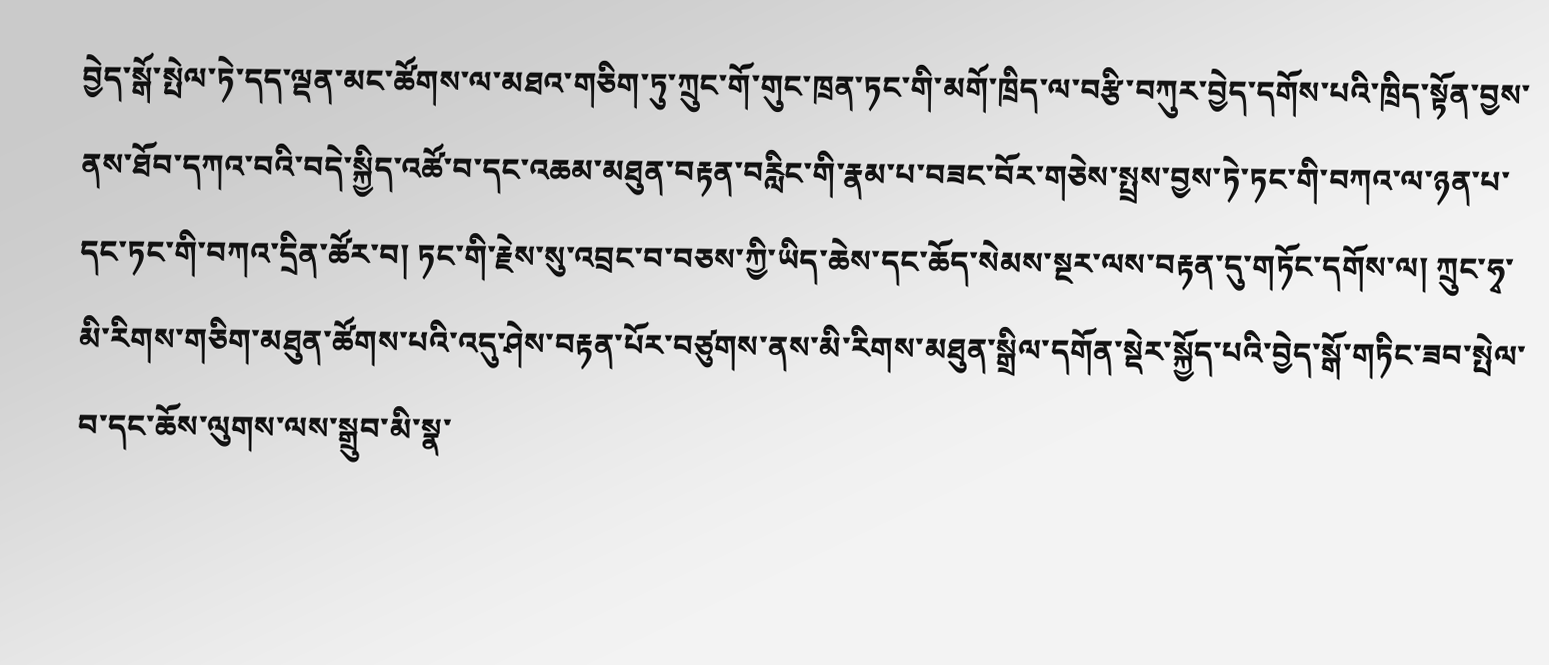བྱེད་སྒོ་སྤེལ་ཏེ་དད་ལྡན་མང་ཚོགས་ལ་མཐའ་གཅིག་ཏུ་ཀྲུང་གོ་གུང་ཁྲན་ཏང་གི་མགོ་ཁྲིད་ལ་བརྩི་བཀུར་བྱེད་དགོས་པའི་ཁྲིད་སྟོན་བྱས་ནས་ཐོབ་དཀའ་བའི་བདེ་སྐྱིད་འཚོ་བ་དང་འཆམ་མཐུན་བརྟན་བརླིང་གི་རྣམ་པ་བཟང་བོར་གཅེས་སྤྲས་བྱས་ཏེ་ཏང་གི་བཀའ་ལ་ཉན་པ་དང་ཏང་གི་བཀའ་དྲིན་ཚོར་བ། ཏང་གི་རྗེས་སུ་འབྲང་བ་བཅས་ཀྱི་ཡིད་ཆེས་དང་ཆོད་སེམས་སྔར་ལས་བརྟན་དུ་གཏོང་དགོས་ལ། ཀྲུང་ཧྭ་མི་རིགས་གཅིག་མཐུན་ཚོགས་པའི་འདུ་ཤེས་བརྟན་པོར་བཙུགས་ནས་མི་རིགས་མཐུན་སྒྲིལ་དགོན་སྡེར་སྐྱོད་པའི་བྱེད་སྒོ་གཏིང་ཟབ་སྤེལ་བ་དང་ཆོས་ལུགས་ལས་སྒྲུབ་མི་སྣ་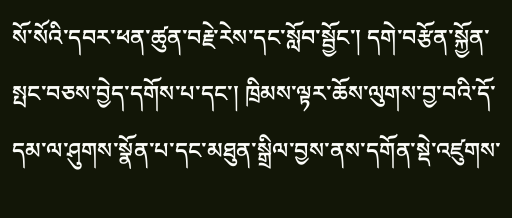སོ་སོའི་དབར་ཕན་ཚུན་བརྗེ་རེས་དང་སློབ་སྦྱོང་། དགེ་བརྩོན་སྐྱོན་སྤང་བཅས་བྱེད་དགོས་པ་དང་། ཁྲིམས་ལྟར་ཆོས་ལུགས་བྱ་བའི་དོ་དམ་ལ་ཤུགས་སྣོན་པ་དང་མཐུན་སྒྲིལ་བྱས་ནས་དགོན་སྡེ་འཛུགས་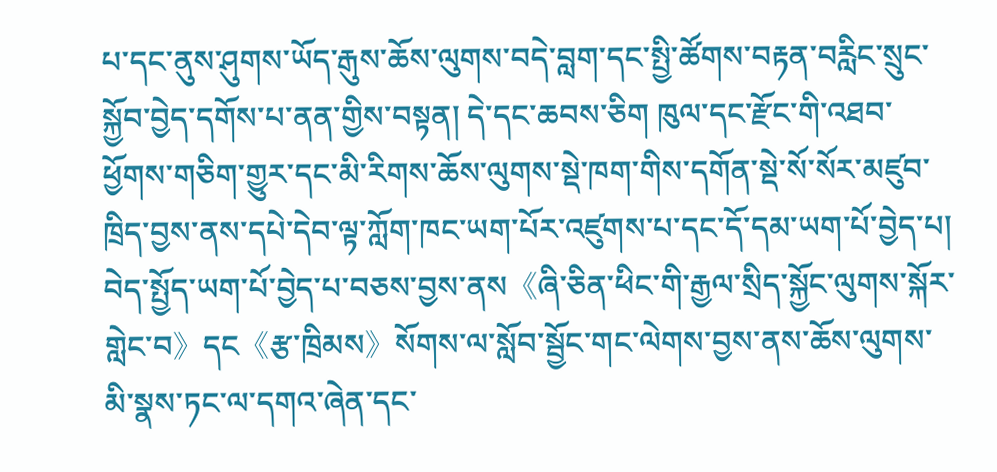པ་དང་ནུས་ཤུགས་ཡོད་རྒུས་ཆོས་ལུགས་བདེ་བླག་དང་སྤྱི་ཚོགས་བརྟན་བརླིང་སྲུང་སྐྱོབ་བྱེད་དགོས་པ་ནན་གྱིས་བསྟན། དེ་དང་ཆབས་ཅིག ཁུལ་དང་རྫོང་གི་འཐབ་ཕྱོགས་གཅིག་གྱུར་དང་མི་རིགས་ཆོས་ལུགས་སྡེ་ཁག་གིས་དགོན་སྡེ་སོ་སོར་མཛུབ་ཁྲིད་བྱས་ནས་དཔེ་དེབ་ལྟ་ཀློག་ཁང་ཡག་པོར་འཛུགས་པ་དང་དོ་དམ་ཡག་པོ་བྱེད་པ། བེད་སྤྱོད་ཡག་པོ་བྱེད་པ་བཅས་བྱས་ནས《ཞི་ཅིན་ཕིང་གི་རྒྱལ་སྲིད་སྐྱོང་ལུགས་སྐོར་གླེང་བ》དང《རྩ་ཁྲིམས》སོགས་ལ་སློབ་སྦྱོང་གང་ལེགས་བྱས་ནས་ཆོས་ལུགས་མི་སྣས་ཏང་ལ་དགའ་ཞེན་དང་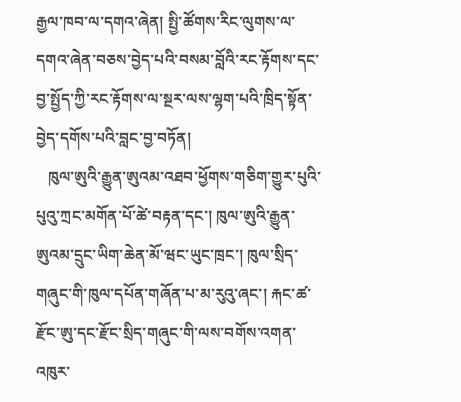རྒྱལ་ཁབ་ལ་དགའ་ཞེན། སྤྱི་ཚོགས་རིང་ལུགས་ལ་དགའ་ཞེན་བཅས་བྱེད་པའི་བསམ་བློའི་རང་རྟོགས་དང་བྱ་སྤྱོད་ཀྱི་རང་རྟོགས་ལ་སྔར་ལས་ལྷག་པའི་ཁྲིད་སྟོན་བྱེད་དགོས་པའི་བླང་བྱ་བཏོན།
   ཁུལ་ཨུའི་རྒྱུན་ཨུའམ་འཐབ་ཕྱོགས་གཅིག་གྱུར་པུའི་པུའུ་ཀྲང་མགོན་པོ་ཚེ་བརྟན་དང་། ཁུལ་ཨུའི་རྒྱུན་ཨུའམ་དྲུང་ཡིག་ཆེན་མོ་ཝང་ཡུང་ཁྲང་། ཁུལ་སྲིད་གཞུང་གི་ཁུལ་དཔོན་གཞོན་པ་མ་རུའུ་ཞང་། རྐང་ཚ་རྫོང་ཨུ་དང་རྫོང་སྲིད་གཞུང་གི་ལས་བགོས་འགན་འཁུར་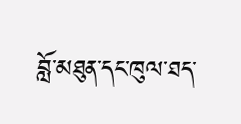བློ་མཐུན་དང་ཁུལ་ཐད་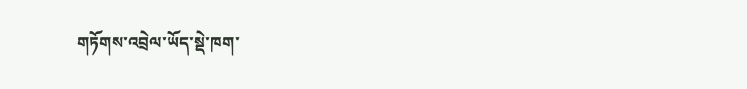གཏོགས་འབྲེལ་ཡོད་སྡེ་ཁག་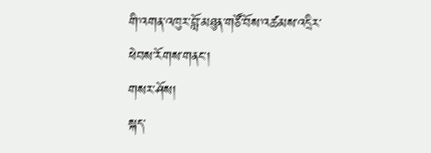གི་འགན་འཁུར་བློ་མཐུན་གཙོ་བོས་འཚམས་འདྲིར་ཕེབས་རོགས་གནང་།
གསར་ཤོས།
སྐད་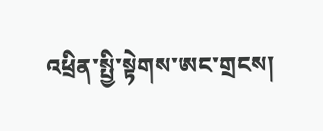འཕྲིན་སྤྱི་སྟེགས་ཨང་གྲངས།